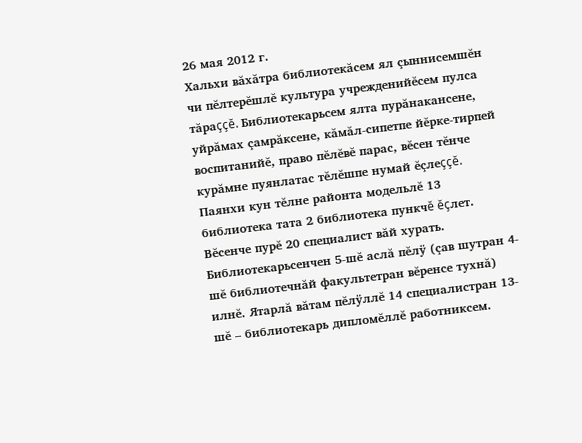26 мая 2012 г.
Хальхи вăхăтра библиотекăсем ял çыннисемшĕн чи пĕлтерĕшлĕ культура учрежденийĕсем пулса тăраççĕ. Библиотекарьсем ялта пурăнакансене, уйрăмах çамрăксене, кăмăл-сипетпе йĕрке-тирпей воспитанийĕ, право пĕлĕвĕ парас, вĕсен тĕнче курăмне пуянлатас тĕлĕшпе нумай ĕçлеççĕ.
Паянхи кун тĕлне районта модельлĕ 13 библиотека тата 2 библиотека пункчĕ ĕçлет. Вĕсенче пурĕ 20 специалист вăй хурать. Библиотекарьсенчен 5-шĕ аслă пĕлÿ (çав шутран 4-шĕ библиотечнăй факультетран вĕренсе тухнă) илнĕ. Ятарлă вăтам пĕлÿллĕ 14 специалистран 13-шĕ – библиотекарь дипломĕллĕ работниксем.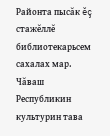Районта пысăк ĕç стажĕллĕ библиотекарьсем сахалах мар. Чăваш Республикин культурин тава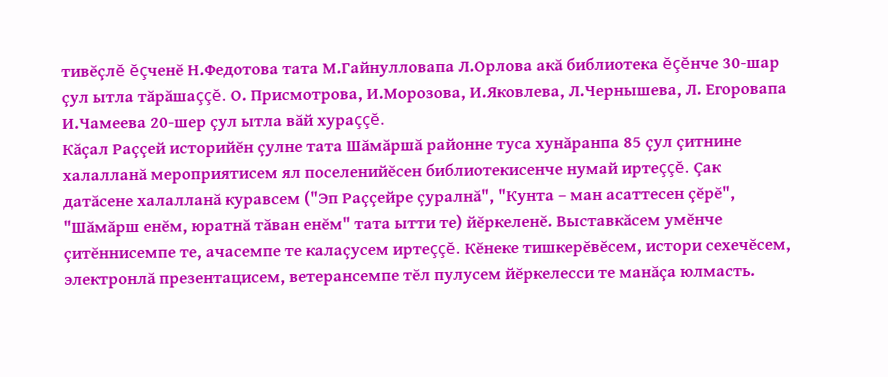тивĕçлĕ ĕçченĕ Н.Федотова тата М.Гайнулловапа Л.Орлова акă библиотека ĕçĕнче 30-шар çул ытла тăрăшаççĕ. О. Присмотрова, И.Морозова, И.Яковлева, Л.Чернышева, Л. Егоровапа И.Чамеева 20-шер çул ытла вăй хураççĕ.
Кăçал Раççей историйĕн çулне тата Шăмăршă районне туса хунăранпа 85 çул çитнине халалланă мероприятисем ял поселенийĕсен библиотекисенче нумай иртеççĕ. Çак датăсене халалланă куравсем ("Эп Раççейре çуралнă", "Кунта – ман асаттесен çĕрĕ", "Шăмăрш енĕм, юратнă тăван енĕм" тата ытти те) йĕркеленĕ. Выставкăсем умĕнче çитĕннисемпе те, ачасемпе те калаçусем иртеççĕ. Кĕнеке тишкерĕвĕсем, истори сехечĕсем, электронлă презентацисем, ветерансемпе тĕл пулусем йĕркелесси те манăçа юлмасть.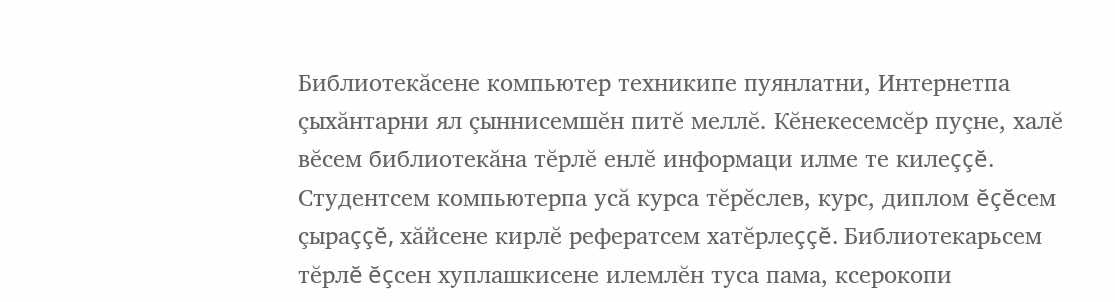Библиотекăсене компьютер техникипе пуянлатни, Интернетпа çыхăнтарни ял çыннисемшĕн питĕ меллĕ. Кĕнекесемсĕр пуçне, халĕ вĕсем библиотекăна тĕрлĕ енлĕ информаци илме те килеççĕ. Студентсем компьютерпа усă курса тĕрĕслев, курс, диплом ĕçĕсем çыраççĕ, хăйсене кирлĕ рефератсем хатĕрлеççĕ. Библиотекарьсем тĕрлĕ ĕçсен хуплашкисене илемлĕн туса пама, ксерокопи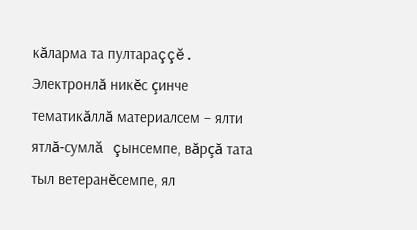кăларма та пултараççĕ. Электронлă никĕс çинче тематикăллă материалсем – ялти ятлă-сумлă çынсемпе, вăрçă тата тыл ветеранĕсемпе, ял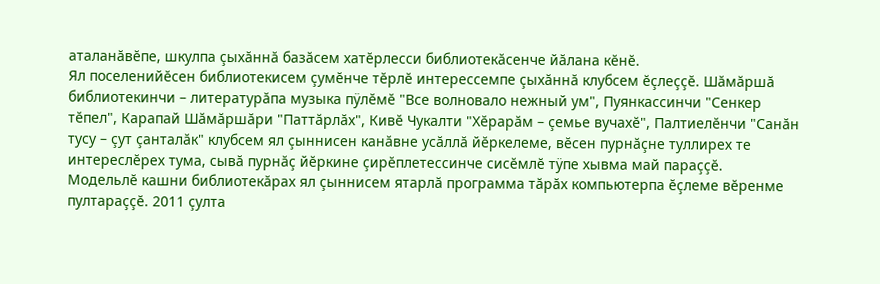аталанăвĕпе, шкулпа çыхăннă базăсем хатĕрлесси библиотекăсенче йăлана кĕнĕ.
Ял поселенийĕсен библиотекисем çумĕнче тĕрлĕ интерессемпе çыхăннă клубсем ĕçлеççĕ. Шăмăршă библиотекинчи – литературăпа музыка пÿлĕмĕ "Все волновало нежный ум", Пуянкассинчи "Сенкер тĕпел", Карапай Шăмăршăри "Паттăрлăх", Кивĕ Чукалти "Хĕрарăм – çемье вучахĕ", Палтиелĕнчи "Санăн тусу – çут çанталăк" клубсем ял çыннисен канăвне усăллă йĕркелеме, вĕсен пурнăçне туллирех те интереслĕрех тума, сывă пурнăç йĕркине çирĕплетессинче сисĕмлĕ тÿпе хывма май параççĕ.
Модельлĕ кашни библиотекăрах ял çыннисем ятарлă программа тăрăх компьютерпа ĕçлеме вĕренме пултараççĕ. 2011 çулта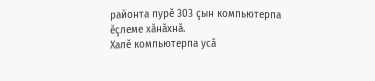районта пурĕ 303 çын компьютерпа ĕçлеме хăнăхнă.
Халĕ компьютерпа усă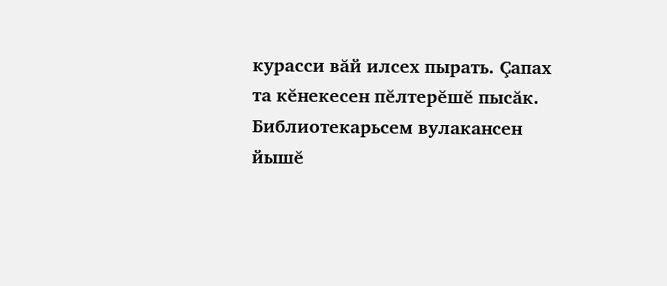курасси вăй илсех пырать. Çапах та кĕнекесен пĕлтерĕшĕ пысăк. Библиотекарьсем вулакансен йышĕ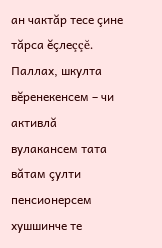ан чактăр тесе çине тăрса ĕçлеççĕ. Паллах, шкулта вĕренекенсем – чи активлă вулакансем тата вăтам çулти пенсионерсем хушшинче те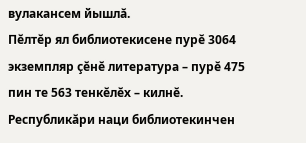вулакансем йышлă.
Пĕлтĕр ял библиотекисене пурĕ 3064 экземпляр çĕнĕ литература – пурĕ 475 пин те 563 тенкĕлĕх – килнĕ. Республикăри наци библиотекинчен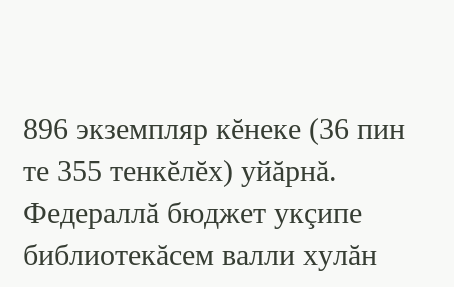896 экземпляр кĕнеке (36 пин те 355 тенкĕлĕх) уйăрнă.
Федераллă бюджет укçипе библиотекăсем валли хулăн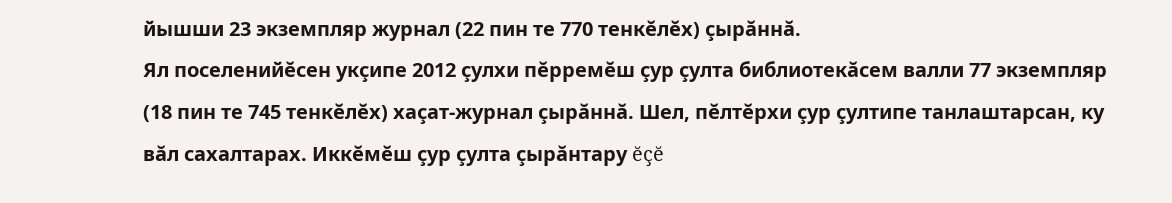йышши 23 экземпляр журнал (22 пин те 770 тенкĕлĕх) çырăннă.
Ял поселенийĕсен укçипе 2012 çулхи пĕрремĕш çур çулта библиотекăсем валли 77 экземпляр (18 пин те 745 тенкĕлĕх) хаçат-журнал çырăннă. Шел, пĕлтĕрхи çур çултипе танлаштарсан, ку вăл сахалтарах. Иккĕмĕш çур çулта çырăнтару ĕçĕ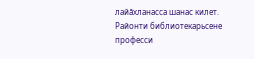лайăхланасса шанас килет.
Районти библиотекарьсене професси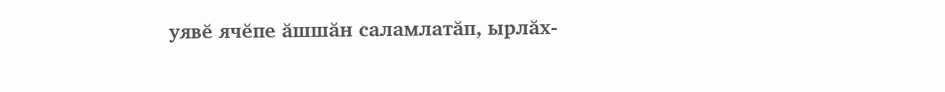уявĕ ячĕпе ăшшăн саламлатăп, ырлăх-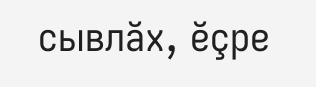сывлăх, ĕçре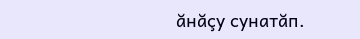ăнăçу сунатăп.